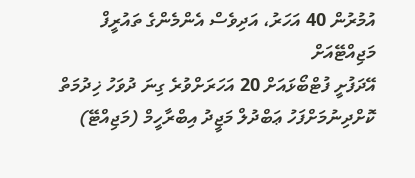އުމުރުން 40 އަހަރު، އަދިވެސް އެންމެންގެ ތައުރީފް މަޖިއްޓޭއަށް
އޭދަފުށީ ފުޓްބޯޅައަށް 20 އަހަރަށްވުރެ ގިނަ ދުވަހު ޚިދުމަތް ކޮށްދިނުމަށްފަހު ޢަބްދުލް މަޖީދު އިބްރާހީމް (މަޖިއްޓޭ)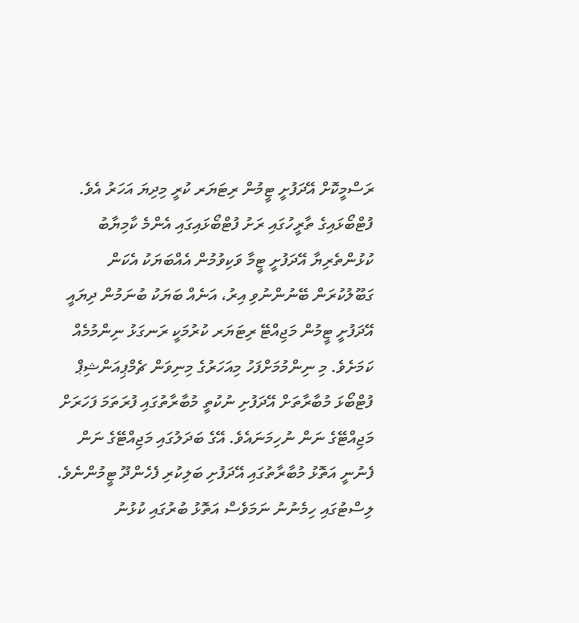ރަސްމީކޮށް އޭދަފުށީ ޓީމުން ރިޓަޔަރ ކުރީ މިދިޔަ އަހަރު އެވެ. ފުޓްބޯޅައިގެ ތާރީހުގައި ރަށު ފުޓްބޯޅައިގައި އެންމެ ކާމިޔާބު ކުޅުންތެރިޔާ އޭދަފުށީ ޓީމާ ވަކިވުމުން އެއްބަޔަކު އެކަން ގަބޫލުކުރަން ބޭނުންނުވި އިރު، އަނެއް ބަޔަކު ބުނަމުން ދިޔައީ އޭދަފުށީ ޓީމުން މަޖިއްޓޭ ރިޓަޔަރ ކުރުމަކީ ރަނގަޅު ނިންމުމެއް ކަމަށެވެ. މި ނިންމުމަށްފަހު މިއަހަރުގެ މިނިވަން ޗެމްޕިއަންޝިޕް ފުޓްބޯޅަ މުބާރާތަށް އޭދަފުށި ނުކުތީ މުބާރާތުގައި ފުރަތަމަ ފަހަރަށް މަޖިއްޓޭގެ ނަން ނުހިމަނައެވެ. އޭގެ ބަދަލުގައި މަޖިއްޓޭގެ ނަން ފެނުނީ އަތޮޅު މުބާރާތުގައި އޭދަފުށި ބަލިކުރި ފެހެންދޫ ޓީމުންނެވެ.
ލިސްޓުގައި ހިމެނުނު ނަމަވެސް އަތޮޅު ބުރުގައި ކުޅުނު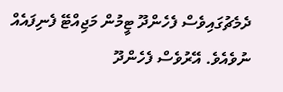ދެމެޗުގައިވެސް ފެހެންދޫ ޓީމުން މަޖިއްޓޭ ފެނިފައެއް ނުވެއެވެ. އޭރުވެސް ފެހެންދޫ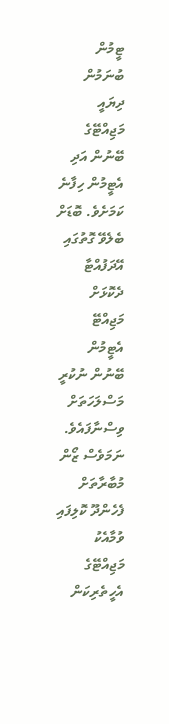ޓީމުން ބުނަމުން ދިޔައީ މަޖިއްޓޭގެ ބޭނުން އަދި އެޓީމުން ހިފާނެ ކަމަށެވެ. ބޮޑަށް ބެލެވޭ ގޮތުގައި އޭދަފުއްޓާ ދެކޮޅަށް މަޖިއްޓޭ އެޓީމުން ބޭނުން ނުކުރީ މަސްލަހަތަށް ވިސްނާފައެވެ. ނަމަވެސް ޒޯން މުބާރާތަށް ފެހެންދޫ ކޮލިފައި ވުމާއެކު މަޖިއްޓޭގެ އެހީތެރިކަން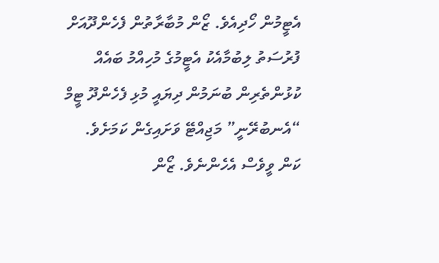އެޓީމުން ހޯދިއެވެ. ޒޯން މުބާރާތުން ފެހެންދޫއަށް ފުރުސަތު ލިބުމާއެކު އެޓީމުގެ މުހިއްމު ބައެއް ކުޅުންތެރިން ބުނަމުން ދިޔައީ މުޅި ފެހެންދޫ ޓީމް “އެނބުރޭނީ” މަޖިއްޓޭ ވަށައިގެން ކަމަށެވެ. ކަން ވީވެސް އެހެންނެވެ. ޒޯން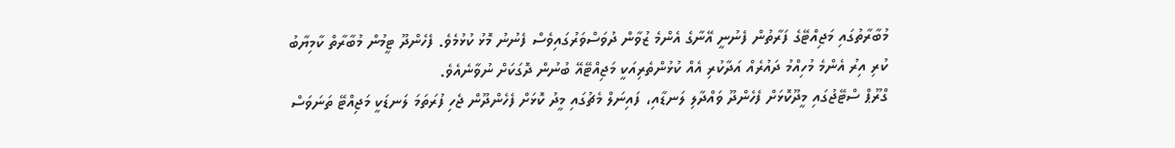މުބާރާތުގައި މަޖިއްޓޭގެ ފަރާތުން ފެނުނީ އޭނާގެ އެންމެ ޒުވާން ދުވަސްވަރުގައިވެސް ފެނުނު މޮޅު ކުޅުމެވެ. ފެހެންދޫ ޓީމުން މުބާރާތް ކާމިޔާބު ކުރި އިރު އެންމެ މުހިއްމު ދައުރެއް އަދާކުރި އެއް ކުޅުންތެރިއަކީ މަޖިއްޓޭއޭ ބުނުން ދޮގަކަށް ނުވާނެއެވެ.
ގްރޫޕް ސްޓޭޖުގައި މީދޫކޮޅަށް ފެހެންދޫ ވައްދާލި ލަނޑާއި، ފައިނަލް މެޗުގައި މީދު ކޮޅަށް ފެހެންދޫން ޖެހި ފުރަތަމަ ލަނޑަކީ މަޖިއްޓޭ ތަނަވަސް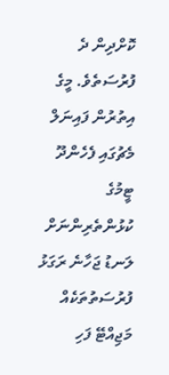ކޮށްދިން ދެ ފުރުސަތެވެ. މީގެ އިތުރުން ފައިނަލް މެޗުގައި ފެހެންދޫ ޓީމުގެ ކުޅުންތެރިންނަށް ލަނޑު ޖަހާނެ ރަގަޅު ފުރުސަތުތަކެއް މަޖިއްޓޭ ފަހި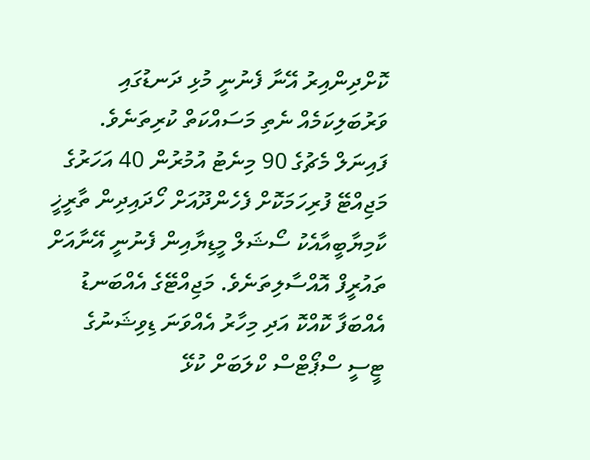ކޮށްދިންއިރު އޭނާ ފެނުނީ މުޅި ދަނޑުގައި ވަރުބަލިކަމެއް ނެތި މަސައްކަތް ކުރިތަނެވެ.
ފައިނަލް މެޗުގެ 90 މިނެޓު އުމުރުން 40 އަހަރުގެ މަޖިއްޓޭ ފުރިހަމަކޮށް ފެހެންދޫއަށް ހޯދައިދިން ތާރީޚީ ކާމިޔާބީއާއެކު ސޯޝަލް މީޑިޔާއިން ފެނުނީ އޭނާއަށް ތައުރީފް އޮއްސާލިތަނެވެ. މަޖިއްޓޭގެ އެއްބަނޑު އެއްބަފާ ކޮއްކޮ އަދި މިހާރު އެއްވަނަ ޑިވިޝަނުގެ ޓީސީ ސްޕޯޓްސް ކްލަބަށް ކުޅޭ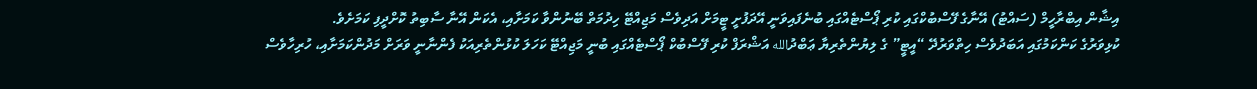އިޝާން އިބްރާހީމް (ސައްޓު) އޭނާގެ ފޭސްބުކްގައި ކުރި ޕޯސްޓެއްގައި ބުނެފައިވަނީ އޭދަފުށީ ޓީމަށް އަދިވެސް މަޖިއްޓޭ ހިދުމަތް ބޭނުންވާ ކަމަށާއި، އެކަން އޭނާ ސާބިތު ކޮށްދީފި ކަމަށެވެ.
ކުޅިވަރުގެ ކަންކަމުގައި އަބަދުވެސް ހިތްވަރުދޭ “އީޓީ” ގެ ލިޔުންތެރިޔާ ޢަބްދުالله އަޝްރަފް ކުރި ފޭސްބުކް ޕޯސްޓެއްގައި ބުނީ މަޖިއްޓޭ ކަހަލަ ކުޅުންތެރިއަކު ފެންނާނީ ވަރަށް މަދުންކަމަށާއި، ހުރިހާވެސް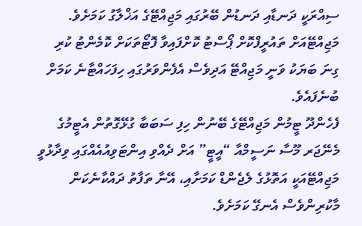ސިއްރަކީ ދަނޑާއި ދަނޑުން ބޭރުގައި މަޖިއްޓޭގެ އަޚްލާގު ކަމަށެވެ.
މަޖިއްޓޭއަށް ތައުރީފްކޮށް ޕޯސްޓު ކޮށްފައިވާ ފޮޓޯތަކަށް ކޮމެންޓު ކުރި ގިނަ ބަޔަކު ވަނީ މަޖިއްޓޭ އަދިވެސް އެފެންވަރުގައި ހިފަހައްޓާނެ ކަމަށް ބުނެފައެވެ.
ފެހެންދޫ ޓީމުން މަޖިއްޓޭގެ ބޭނުން ހިފި ސަބަބާ ގުޅޭގޮތުން އެޓީމުގެ މެނޭޖަރ މޫސާ ނަސީމްއާ “އީޓީ” އަށް ދެއްވި އިންޓަވިއުއެއްގައި ވިދާޅުވީ މަޖިއްޓޭއަކީ އަތޮޅުގެ ލެޖެންޑް ކަމަށާއި، އޭނާ ތަފާތު ދައްކާނެކަން މާކުރިންވެސް އެނގޭ ކަމަށެވެ.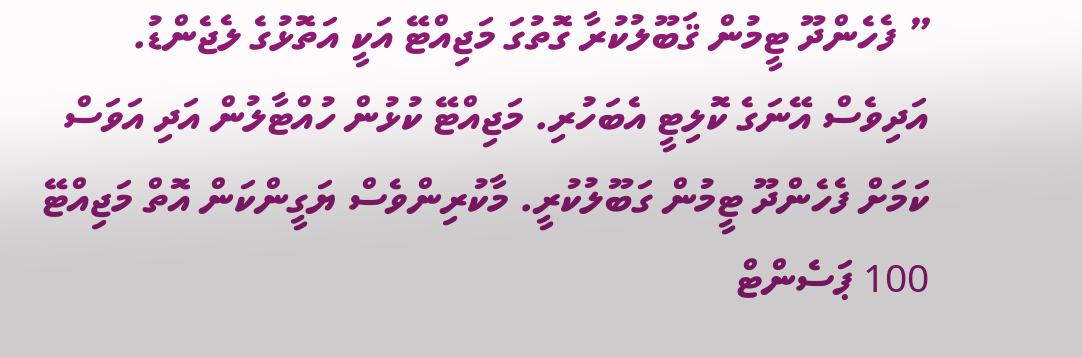” ފެހެންދޫ ޓީމުން ޤަބޫލުކުރާ ގޮތުގަ މަޖިއްޓޭ އަކީ އަތޮޅުގެ ލެޖެންޑު. އަދިވެސް އޭނަގެ ކޮލިޓީ އެބަހުރި. މަޖިއްޓޭ ކުޅުން ހުއްޓާލުން އަދި އަވަސް ކަމަށް ފެހެންދޫ ޓީމުން ގަބޫލުކުރީ. މާކުރިންވެސް ޔަގީންކަން އޮތް މަޖިއްޓޭ 100 ޕަސެންޓް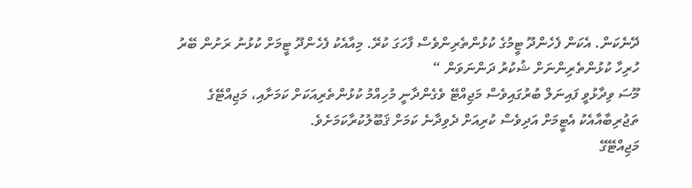ދޭނެކަން. އެކަން ފެހެންދޫ ޓީމުގެ ކުޅުންތެރިންވެސް ފާހަގަ ކުރޭ. މިއާއެކު ފެހެންދޫ ޓީމަށް ކުޅުނު ރަށުން ބޭރު ހުރިހާ ކުޅުންތެރިންނަށް ޝުކުރު ދަންނަވަން “
މޫސަ ވިދާޅުވީ ފައިނަލް ބުރުގައިވެސް މަޖިއްޓޭ ވެގެންދާނީ މުހިއްމު ކުޅުންތެރިއަކަށް ކަމަށާއި، މަޖިއްޓޭގެ ތަޖުރިބާއާއެކު އެޓީމަށް އަދިވެސް ކުރިއަށް ދެވިދާނެ ކަމަށް ޤަބޫލުކުރާކަމަށެވެ.
މަޖިއްޓޭގޭ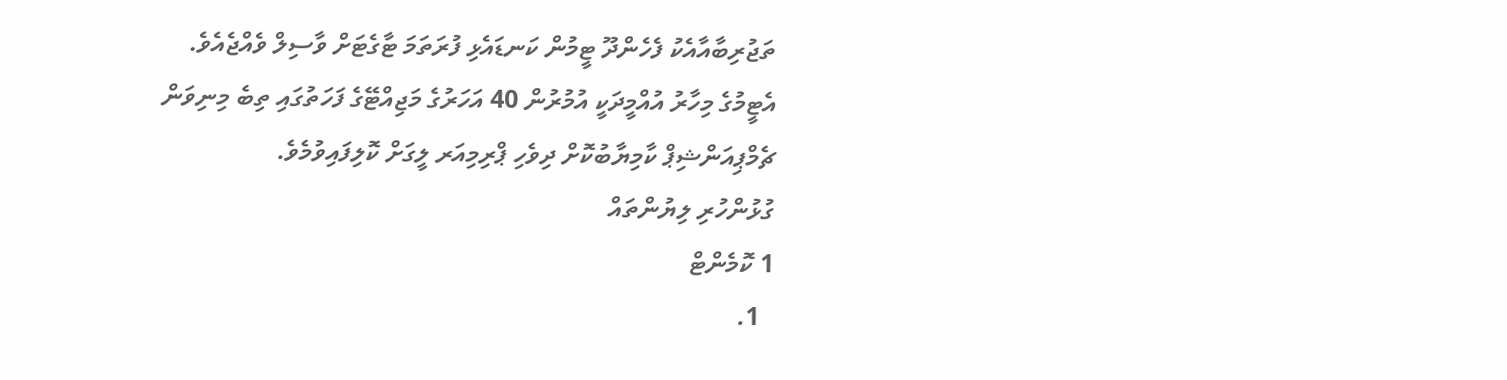ތަޖުރިބާއާއެކު ފެހެންދޫ ޓީމުން ކަނޑައެޅި ފުރަތަމަ ޓާގެޓަށް ވާސިލް ވެއްޖެއެވެ. އެޓީމުގެ މިހާރު އުއްމީދަކީ އުމުރުން 40 އަހަރުގެ މަޖިއްޓޭގެ ފަހަތުގައި ތިބެ މިނިވަން ޗެމްޕިއަންޝިޕް ކާމިޔާބުކޮށް ދިވެހި ޕްރިމިއަރ ލީގަށް ކޮލިފައިވުމެވެ.
ގުޅުންހުރި ލިޔުންތައް
1 ކޮމެންޓް
  1.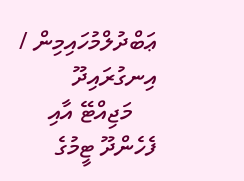ޢަބްދުލްމުހައިމިން / އިނގުރައިދޫ
    މަޖިއްޓޭ އާއި ފެހެންދޫ ޓީމުގެ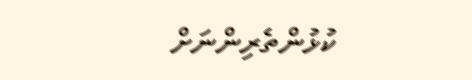ކުޅުންތެރިންނަށް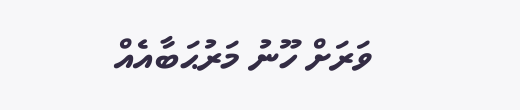ވަރަށް ހޫނު މަރުޙަބާއެއް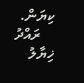ކިޔަން.
    ރައްދު
ޚިޔާލު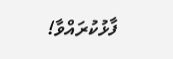ފާޅުކުރައްވާ!